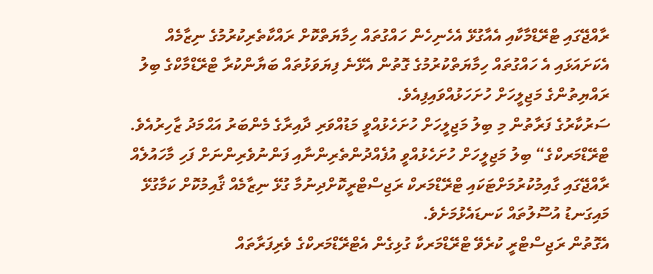ރާއްޖޭގައި ޓްރޭޑްމާކާއި އެއާގުޅޭ އެހެނިހެން ހައްގުތައް ހިމާޔަތްކޮށް ރައްކާތެރިކުރުމުގެ ނިޒާމެއް އެކަށައަޅައި އެ ހައްގުތައް ހިމާޔަތްކުރުމުގެ ގޮތުން އެޅޭނެ ފިޔަވަޅުތައް ބަޔާންކުރާ ޓްރޭޑްމާކްގެ ބިލު ރައްޔިތުންގެ މަޖިލީހަށް ހުށަހަޅުއްވައިފިއެވެ.
ސަރުކާރުގެ ފަރާތުން މި ބިލު މަޖިލީހަށް ހުށަހެޅުއްވީ މަޑުއްވަރި ދާއިރާގެ މެންބަރު އަޙްމަދު ޒާހިރުއެވެ.
ޓްރޭޑްމަރކްގެ“ ބިލު މަޖިލީހަށް ހުށަހެޅުއްވީ އުފެއްދުންތެރިންނާއި ފަންނުވެރިންނަށް ފަހި މާހައުލެއް ރާއްޖޭގައި ގާއިމުކުރުމަށްޓަކައި ޓްރޭޑްމަރކް ރަޖިސްޓްރީކޮށްދިނުމާ ގުޅޭ ނިޒާމެއް ޤާއިމުކޮށް ކަމާގުޅޭ މައިގަނޑު އުސޫލުތައް ކަނޑައެޅުމަށެވެ.
އެގޮތުން ރަޖިސްޓްރީ ކުރެވޭ ޓްރޭޑްމަރކާ ގުޅިގެން އެޓްރޭޑްމަރކްގެ ވެރިފަރާތައް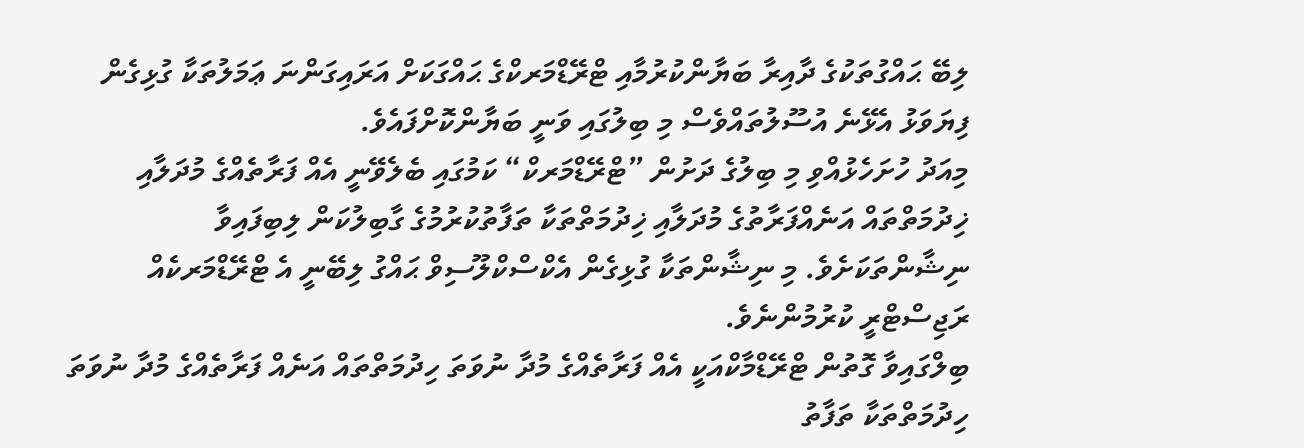ލިބޭ ޙައްގުތަކުގެ ދާއިރާ ބަޔާންކުރުމާއި ޓްރޭޑްމަރކްގެ ޙައްގަކަށް އަރައިގަންނަ ޢަމަލުތަކާ ގުޅިގެން ފިޔަވަޅު އެޅޭނެ އުސޫލުތައްވެސް މި ބިލުގައި ވަނީ ބަޔާންކޮށްފައެވެ.
މިއަދު ހުށަހެޅުއްވި މި ބިލުގެ ދަށުން ”ޓްރޭޑްމަރކް“ ކަމުގައި ބެލެވޭނީ އެއް ފަރާތެއްގެ މުދަލާއި ޚިދުމަތްތައް އަނެއްފަރާތުގެ މުދަލާއި ޚިދުމަތްތަކާ ތަފާތުކުރުމުގެ ގާބިލުކަން ލިބިފައިވާ ނިޝާންތަކަށެވެ. މި ނިޝާންތަކާ ގުޅިގެން އެކްސްކްލޫސިވް ޙައްގު ލިބޭނީ އެ ޓްރޭޑްމަރކެއް ރަޖިސްޓްރީ ކުރުމުންނެވެ.
ބިލްގައިވާ ގޮތުން ޓްރޭޑްމާކްއަކީ އެއް ފަރާތެއްގެ މުދާ ނުވަތަ ހިދުމަތްތައް އަނެއް ފަރާތެއްގެ މުދާ ނުވަތަ ހިދުމަތްތަކާ ތަފާތު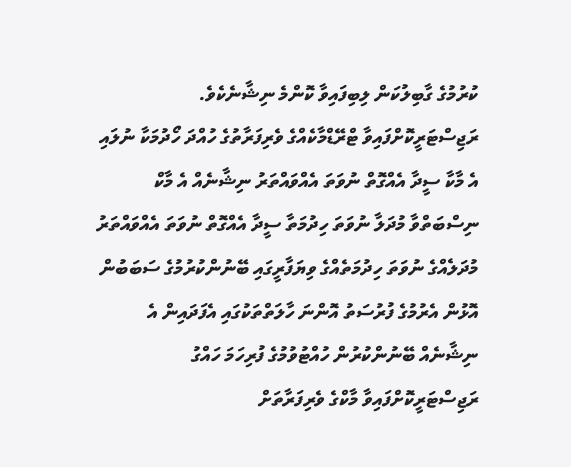ކުރުމުގެ ގާބިލުކަން ލިބިފައިވާ ކޮންމެ ނިޝާނެކެވެ.
ރަޖިސްޓަރީކޮށްފައިވާ ޓްރޭޑްމާކެއްގެ ވެރިފަރާތުގެ ހުއްދަ ހޯދުމަކާ ނުލައި އެ މާކާ ސީދާ އެއްގޮތް ނުވަތަ އެއްވައްތަރު ނިޝާނެއް އެ މާކް ނިސްބަތްވާ މުދަލާ ނުވަތަ ހިދުމަތާ ސީދާ އެއްގޮތް ނުވަތަ އެއްވައްތަރު މުދަލެއްގެ ނުވަތަ ހިދުމަތެއްގެ ވިޔަފާރީގައި ބޭނުންކުރުމުގެ ސަބަބުން އޮޅުން އެރުމުގެ ފުރުސަތު އޮންނަ ހާލަތްތަކުގައި އެފަދައިން އެ ނިޝާނެއް ބޭނުންކުރުން ހުއްޓުވުމުގެ ފުރިހަމަ ހައްގު ރަޖިސްޓަރީކޮށްފައިވާ މާކްގެ ވެރިފަރާތަށް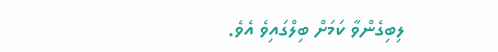ލިބިގެންވާ ކަމަށް ބިލްގައިވެ އެވެ.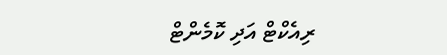ރިއެކްޓް އަދި ކޮމެންޓް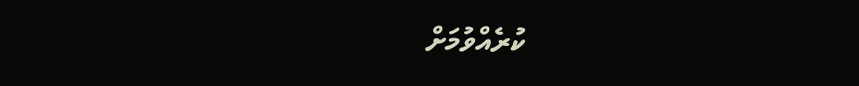ކުރެއްވުމަށް